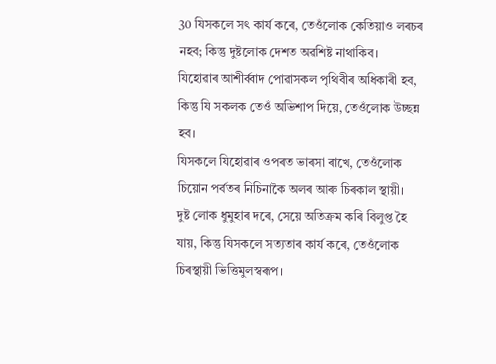30 যিসকলে সৎ কাৰ্য কৰে, তেওঁলোক কেতিয়াও লৰচৰ নহব; কিন্তু দুষ্টলোক দেশত অৱশিষ্ট নাথাকিব।
যিহোৱাৰ আশীৰ্ব্বাদ পোৱাসকল পৃথিবীৰ অধিকাৰী হব, কিন্তু যি সকলক তেওঁ অভিশাপ দিয়ে, তেওঁলোক উচ্ছন্ন হব।
যিসকলে যিহোৱাৰ ওপৰত ভাৰসা ৰাখে, তেওঁলোক চিয়োন পর্বতৰ নিচিনাকৈ অলৰ আৰু চিৰকাল স্থায়ী।
দুষ্ট লোক ধুমুহাৰ দৰে, সেয়ে অতিক্রম কৰি বিলুপ্ত হৈ যায়, কিন্তু যিসকলে সত্যতাৰ কাৰ্য কৰে, তেওঁলোক চিৰস্থায়ী ভিত্তিমুলস্বৰূপ।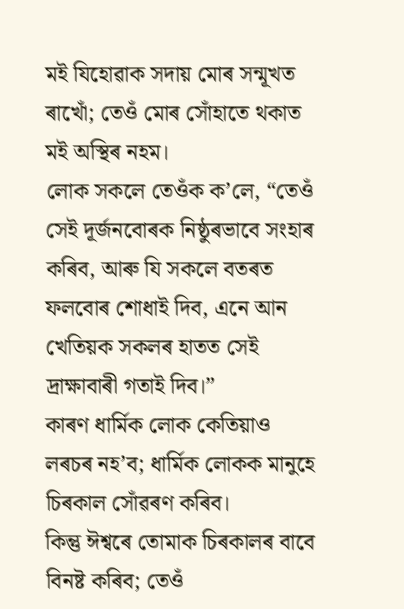মই যিহোৱাক সদায় মোৰ সন্মূখত ৰাখোঁ; তেওঁ মোৰ সোঁহাতে থকাত মই অস্থিৰ নহম।
লোক সকলে তেওঁক ক’লে, “তেওঁ সেই দূৰ্জনবোৰক নিষ্ঠুৰভাবে সংহাৰ কৰিব, আৰু যি সকলে বতৰত ফলবোৰ শোধাই দিব, এনে আন খেতিয়ক সকলৰ হাতত সেই দ্ৰাক্ষাবাৰী গতাই দিব।”
কাৰণ ধার্মিক লোক কেতিয়াও লৰচৰ নহ’ব; ধাৰ্মিক লোকক মানুহে চিৰকাল সোঁৱৰণ কৰিব।
কিন্তু ঈশ্বৰে তোমাক চিৰকালৰ বাবে বিনষ্ট কৰিব; তেওঁ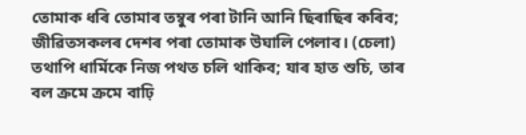তোমাক ধৰি তোমাৰ তম্বুৰ পৰা টানি আনি ছিৰাছিৰ কৰিব; জীৱিতসকলৰ দেশৰ পৰা তোমাক উঘালি পেলাব। (চেলা)
তথাপি ধাৰ্মিকে নিজ পথত চলি থাকিব; যাৰ হাত শুচি, তাৰ বল ক্ৰমে ক্ৰমে বাঢ়ি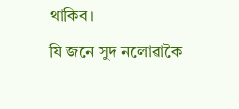থাকিব।
যি জনে সুদ নলোৱাকৈ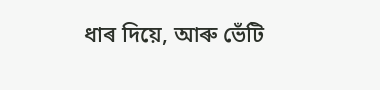ধাৰ দিয়ে, আৰু ভেঁটি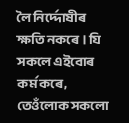লৈ নিৰ্দ্দোষীৰ ক্ষতি নকৰে। যি সকলে এইবোৰ কৰ্ম কৰে, তেওঁলোক সকলো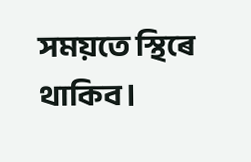সময়তে স্থিৰে থাকিব।